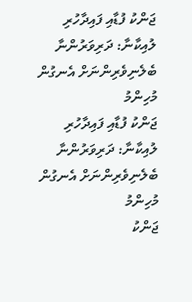ޖަންކު ފުޑާއި ފައިދާހުރި ލުއިކާނާ: ދަރިވަރުންނާ ބެލެނިވެރިންނަށް އެނގުން މުހިންމު
ޖަންކު ފުޑާއި ފައިދާހުރި ލުއިކާނާ: ދަރިވަރުންނާ ބެލެނިވެރިންނަށް އެނގުން މުހިންމު
ޖަންކު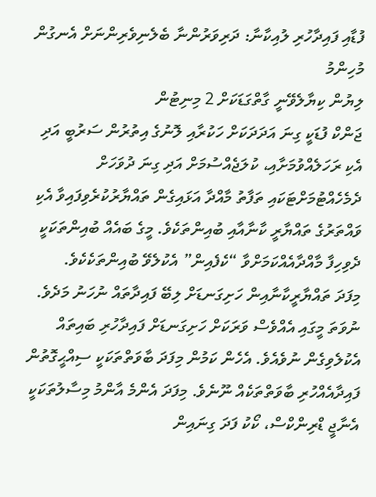ފުޑާއި ފައިދާހުރި ލުއިކާނާ: ދަރިވަރުންނާ ބެލެނިވެރިންނަށް އެނގުން މުހިންމު
ލިޔުން ކިޔާލެވޭނީ ގާތްގަޑަކަށް 2 މިނިޓުން
ޖަންކް ފުޑަކީ ގިނަ އަދަދަކަށް ހަކުރާއި ލޮނުގެ އިތުރުން ސަރުބީ އަދި އެކި ރަހަލެއްވުމަށާއި، ކުލަޖެއްސުމަށް އަދި ގިނަ ދުވަހަށް ދެމެހެއްޓުމަށްޓަކައި ތަފާތު މާއްދާ އަޅައިގެން ތައްޔާރުކުރެވިފައިވާ އެކި ވައްތަރުގެ ތައްޔާރީ ކާނާއާއި ބުއިންތަކެވެ. މީގެ ބައެއް ބުއިންތަކަކީ ދެވިހިފާ މާއްދާއެއްކަމަށްވާ “ކެފެއިން” އެކުލެވޭ ބުއިންތަކެކެވެ.
މިފަދަ ތައްޔާރީކާނާއިން ހަށިގަނޑަށް ލިބޭ ފައިދާތައް ނުހަނު މަދެވެ. ނުވަތަ މީގައި އެއްވެސް ވަރަކަށް ހަށިގަނޑަށް ފައިދާހުރި ބައިތައް އެކުލެވިގެން ނުވެއެވެ. އެހެން ކަމުން މިފަދަ ބާވަތްތަކަކީ ސިއްޙީގޮތުން ފައިދާއެއްހުރި ބާވަތްތަކެއް ނޫނެވެ. މިފަދަ އެންމެ އާންމު މިސާލުތަކަކީ އެނާޖީ ޑްރިންކްސް، ކޯކު ފަދަ ގިނައިން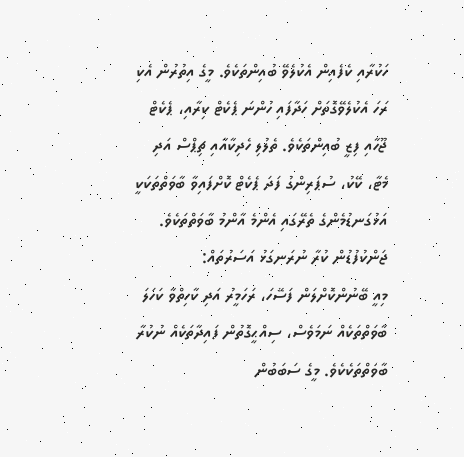ހަކުރާއި ކެފެއިން އެކުލެވޭ ބުއިންތަކެވެ. މީގެ އިތުރުން އެކި ރަހަ އެކުލެވޭގޮތަށް ހަދާފައި ހުންނަ ޕެކެޓް ކިރާއި، ޕެކެޓް ޖޫހާއި ފިޒީ ބުއިންތަކެވެ. ތެލުލި ހެދިކާއާއި ޗިޕްސް އަދި މެޓާ، ކޭކު، ސުޕަރިންގު ފަދަ ޕެކެޓް ކޮށްފައިވާ ބާވަތްތަކަކީ އަޅުގަނޑުމެންގެ ތެރޭގައި އެންމެ އާންމު ބާވަތްތަކެވެ.
ޖަންކުފުޑުން ކުރާ ނުރަނގަޅު އަސަރުތައް:
މިއީ ބޭނުންކޮށްލަން ފަސޭހަ، ރަހަމީރު އަދި ކާހިތްވާ ކަހަލަ ބާވަތްތަކެއް ނަމަވެސް، ސިއްޙީގޮތުން ފައިދާތަކެއް ނުކުރާ ބާވަތްތަކެކެވެ. މީގެ ސަބަބުން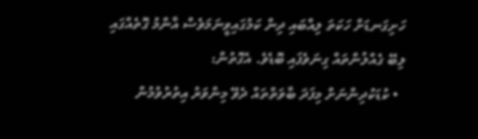ހަށިގަނޑަށް ހަކަތަ ލިއްބައި ދިން ކަމުގައިވީނަމަވެސް އާންމު ގޮތެއްގައި ލިބޭ ގެއްލުންތައް ގިނަވެފައި ބޮޑެވެ. އެގޮތުން:
  • ކުޑަކުދިންނަށް މިފަދަ ބާވަތްތައް ދެވޭ މިންވަރު އިތުރުވުމުން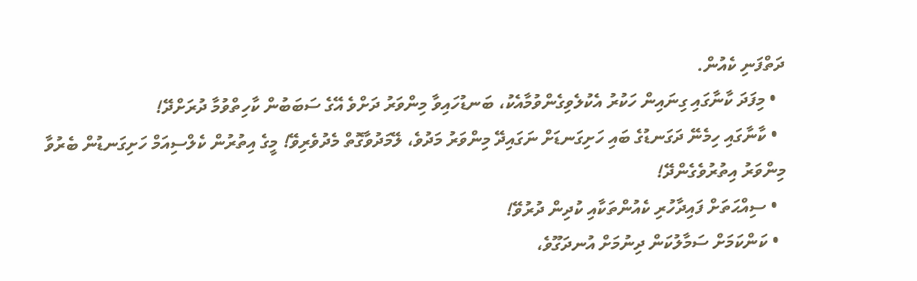ދަތްފަނި ކެއުން.
  • މިފަދަ ކާނާގައި ގިނައިން ހަކުރު އެކުލެވިގެންވުމާއެކު، ބަނޑުހައިވާ މިންވަރު ދަށްވެ އޭގެ ސަބަބުން ކާހިތްވުމާ ދުރަށްދޭ!
  • ކާނާގައި ހިމެނޭ ދަގަނޑުގެ ބައި ހަށިގަނޑަށް ނަގައިދޭ މިންވަރު މަދުވެ، ލޭމަދުވާގޮތް މެދުވެރިވޭ! މީގެ އިތުރުން ކެލްސިއަމް ހަށިގަނޑުން ބެރުވާ މިންވަރު އިތުރުވެގެންދޭ!
  • ސިއްޙަތަށް ފައިދާހުރި ކެއުންތަކާއި ކުދިން ދުރުވޭ!
  • ކަންކަމަށް ސަމާލުކަން ދިނުމަށް އުނދަގޫވެ،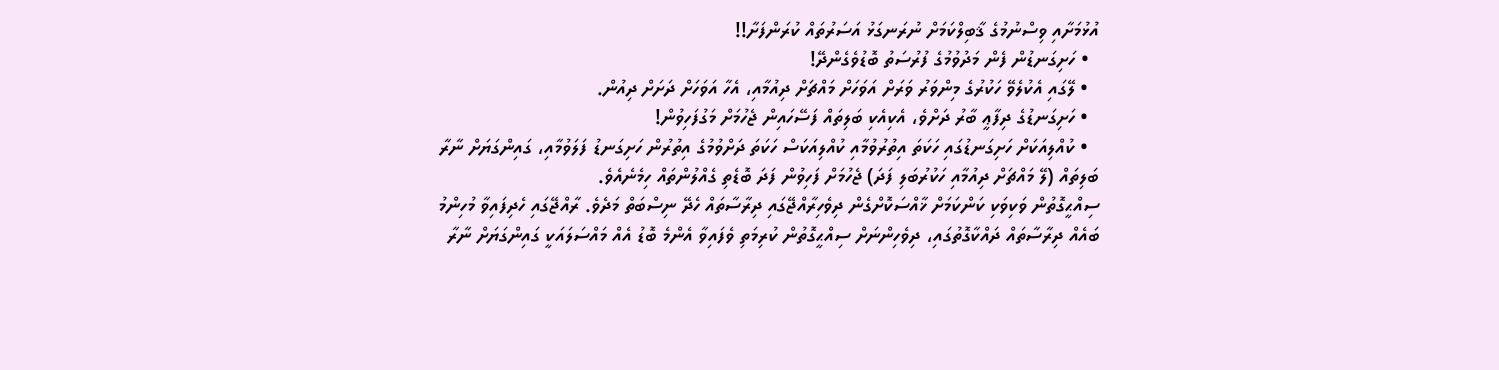އުޅުމަށާއި ވިސްނުމުގެ ޤާބިލްކަމަށް ނުރަނގަޅު އަސަރުތައް ކުރަންފަށާ!!
  • ހަށިގަނޑުން ފެން މަދުވުމުގެ ފުރުސަތު ބޮޑުވެގެންދޭ!
  • ލޭގައި އެކުލެވޭ ހަކުރުގެ މިންވަރު ވަރަށް އަވަހަށް މައްޗަށް ދިއުމާއި، އެހާ އަވަހަށް ދަށަށް ދިއުން.
  • ހަށިގަނޑުގެ ދިފާޢީ ބާރު ދަށްވެ، އެކިއެކި ބަލިތައް ފަސޭހައިން ޖެހުމަށް މަގުފަހިވުން!
  • ކުއްލިއަކަށް ހަށިގަނޑުގައި ހަކަތަ އިތުރުވުމާއި ކުއްލިއަކަސް ހަކަތަ ދަށްވުމުގެ އިތުރުން ހަށިގަނޑު ފަލަވުމާއި، ގައިންގަޔަށް ނާރާ ބަލިތައް (ލޭ މައްޗަށް ދިއުމާއި ހަކުރުބަލި ފަދަ) ޖެހުމަށް ފަހިވުން ފަދަ ބޮޑެތި ގެއްލުންތައް ހިމެނެއެވެ.
ސިއްޙީގޮތުން ވަކިވަކި ކަންކަމަށް ޚާއްސަކޮށްގެން ދިވެހިރާއްޖޭގައި ދިރާސާތައް ހެދޭ ނިސްބަތް މަދެވެ. ރާއްޖޭގައި ހެދިފައިވާ މުހިންމު ބައެއް ދިރާސާތައް ދައްކާގޮތުގައި، ދިވެހިންނަށް ސިއްޙީގޮތުން ކުރިމަތި ވެފައިވާ އެންމެ ބޮޑު އެއް މައްސަލައަކީ ގައިންގަޔަށް ނާރާ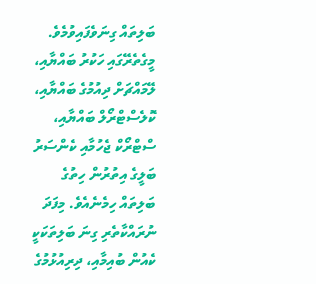ބަލިތައް ގިނަވެފައިވުމެވެ. މީގެތެރޭގައި ހަކުރު ބައްޔާއި، ލޭމައްޗަށް ދިއުމުގެ ބައްޔާއި، ކޮލެސްޓްރޯލް ބައްޔާއި، ސްޓްރޯކް ޖެހުމާއި ކެންސަރު ބަލީގެ އިތުރުން ހިތުގެ ބަލިތައް ހިމެނެއެވެ. މިފަދަ ނުރައްކާތެރި ގިނަ ބަލިތަކަކީ ކެއުން ބުއިމާއި، ދިރިއުޅުމުގެ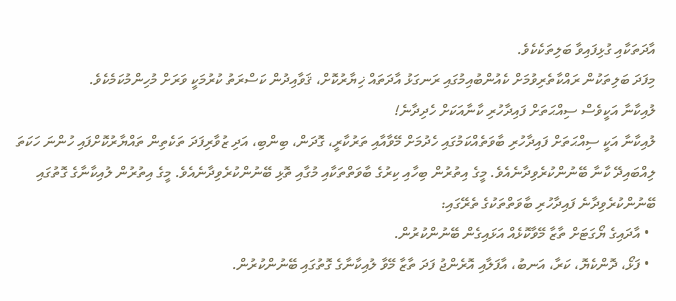އާދަތަކާއި ގުޅިފައިވާ ބަލިތަކެކެވެ.
މިފަދަ ބަލިތަކުން ރައްކާތެރިވުމަށް ކެއުންބުއިމުގައި ރަނގަޅު އާދަތައް ޚިޔާރުކޮށް، ޤަވާއިދުން ކަސްރަތު ކުރުމަކީ ވަރަށް މުހިންމުކަމެކެވެ.
ލުއިކާނާ އަކީވެސް ސިއްޙަތަށް ފައިދާހުރި ކާނާއަކަށް ހެދިދާނެ!
ލުއިކާނާ އަކީ ސިއްޙަތަށް ފައިދާހުރި ބާވަތެއްކަމުގައި ހެދުމަށް މޭވާއާއި ތަރުކާރީ، ގޮދަން، ބިންބި، އަދި ޒުވާރިފަދަ ތަކެތިން ތައްޔާރުކޮށްފައި ހުންނަ ހަކަތަ ލިއްބައިދޭ ކާނާ ބޭނުންކުރެވިދާނެއެވެ. މީގެ އިތުރުން ބިހާއި ކިރުގެ ބާވަތްތަކާއި މުގާއި ތޮޅި ބޭނުންކުރެވިދާނެއެވެ. މީގެ އިތުރުން ލުއިކާނާގެ ގޮތުގައި ބޭނުންކުރެވިދާނެ ފައިދާހުރި ބާވަތްތަކުގެ ތެރޭގައި:
  • އާދައިގެ ޔޯގަޓަށް ތާޒާ މޭވާކޮޅެއް އަޅައިގެން ބޭނުންކުރުން.
  • ފަޅޯ، ދޮންކެޔޮ، ކަރާ، އަނބު، އާފަލާއި އޮރެންޖު ފަދަ ތާޒާ މޭވާ ލުއިކާނާގެ ގޮތުގައި ބޭނުންކުރުން.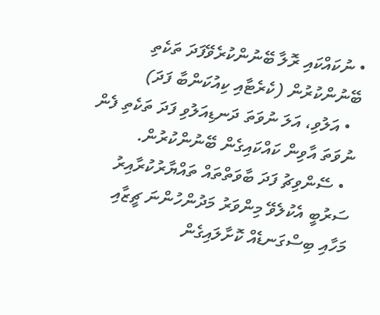• ނުކައްކައި ރޮލާ ބޭނުންކުރެވޭފަދަ ތަކެތި ބޭނުންކުރުން (ކެރެޓާއި ކިއުކަންބާ ފަދަ)
  • އަލުވި، އަލަ ނުވަތަ ދަނޑިއަލުވި ފަދަ ތަކެތި ފެން ނުވަތަ އާވިން ކައްކައިގެން ބޭނުންކުރުން.
  • ސޭންވިޗު ފަދަ ބާވަތްތައް ތައްޔާރުކުރާއިރު ސަރުބީ އެކުލެވޭ މިންވަރު މަދުންހުންނަ ޗީޒާއި މަހާއި ބިސްގަނޑެއް ކޮށާލައިގެން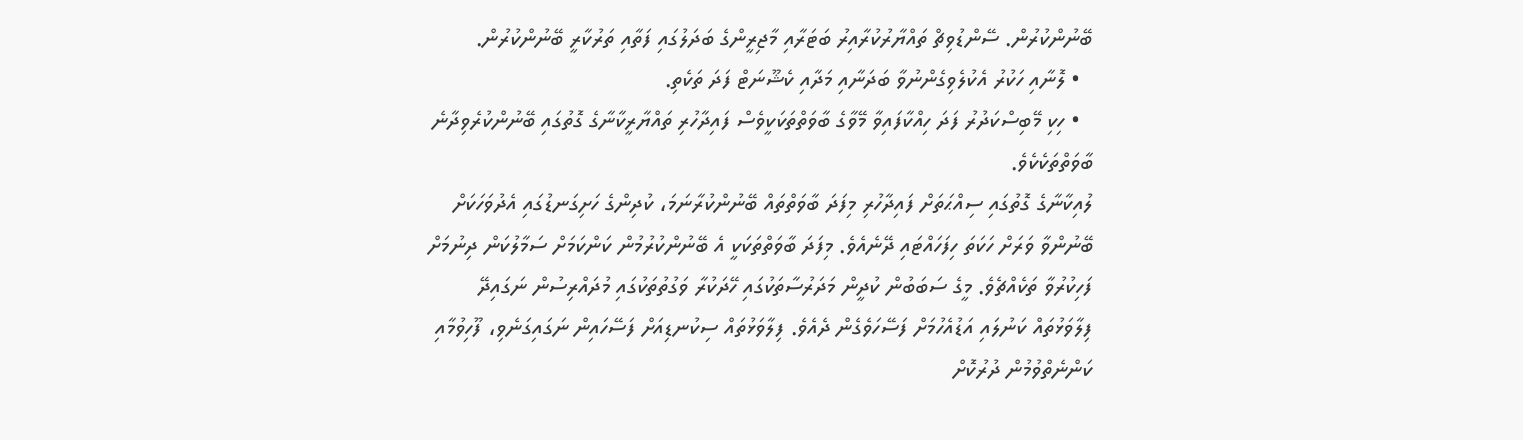ބޭނުންކުރުން. ސޭންޑުވިޗް ތައްޔާރުކުރާއިރު ބަޓަރާއި މާޖިރީންގެ ބަދަލުގައި ފަތާއި ތަރުކާރީ ބޭނުންކުރުން.
  • ލޮނާއި ހަކުރު އެކުލެވިގެންނުވާ ބަދަނާއި މަދާއި ކެޝޫނަޓް ފަދަ ތަކެތި.
  • ހިކި މޭބިސްކަދުރު ފަދަ ހިއްކާފައިވާ މޭވާގެ ބާވަތްތަކަކީވެސް ފައިދާހުރި ތައްޔާރީކާނާގެ ގޮތުގައި ބޭނުންކުރެވިދާނެ ބާވަތްތަކެކެވެ.
ލުއިކާނާގެ ގޮތުގައި ސިއްޙަތަށް ފައިދާހުރި މިފަދަ ބާވަތްތައް ބޭނުންކުރާނަމަ، ކުދިންގެ ހަށިގަނޑުގައި އެދުވަހަކަށް ބޭނުންވާ ވަރަށް ހަކަތަ ހިފަހައްޓައި ދޭނެއެވެ. މިފަދަ ބާވަތްތަކަކީ އެ ބޭނުންކުރުމުން ކަންކަމަށް ސަމާލުކަން ދިނުމަށް ފަހިކުރުވާ ތަކެއްޗެވެ. މީގެ ސަބަބުން ކުދީން މަދަރުސާތަކުގައި ހޭދަކުރާ ވަގުތުތަކުގައި މުދައްރިސުން ނަގައިދޭ ފިލާވަޅުތައް ކަނުލައި އަޑުއެހުމަށް ފަސޭހަވެގެން ދެއެވެ. ފިލާވަޅުތައް ސިކުނޑިއަށް ފަސޭހައިން ނަގައިގަނެވި، ފޫހިވުމާއި ކަންނެތްވުމުން ދުރުކޮށް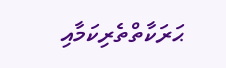ޙަރަކާތްތެރިކަމާއި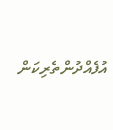އުފެއްދުންތެރިކަން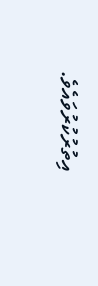އިތުރުކުރުވައެވެ.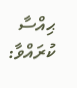ޙިއްސާ ކުރައްވާ: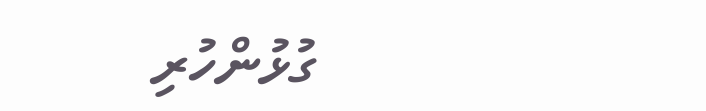ގުޅުންހުރި